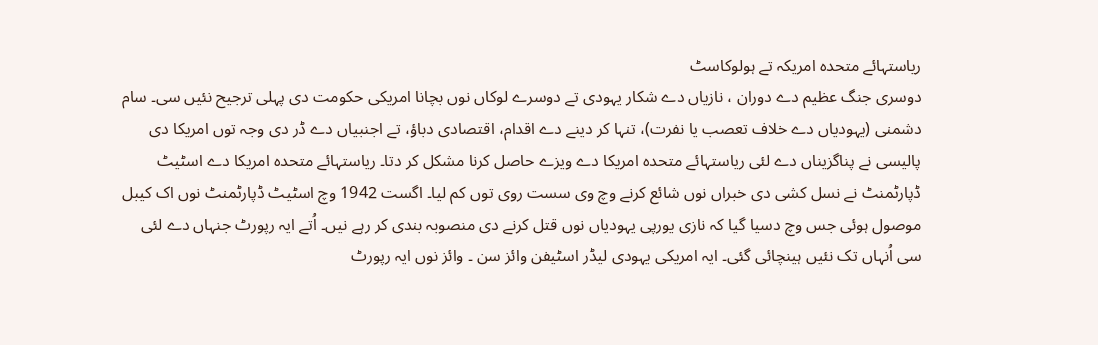ریاستہائے متحدہ امریکہ تے ہولوکاسٹ
دوسری جنگ عظیم دے دوران ، نازیاں دے شکار یہودی تے دوسرے لوکاں نوں بچانا امریکی حکومت دی پہلی ترجیح نئيں سی۔ سام دشمنی (یہودیاں دے خلاف تعصب یا نفرت)، تنہا کر دینے دے اقدام، اقتصادی دباؤ، تے اجنبیاں دے ڈر دی وجہ توں امریکا دی پالیسی نے پناگزیناں دے لئی ریاستہائے متحدہ امریکا دے ویزے حاصل کرنا مشکل کر دتا۔ ریاستہائے متحدہ امریکا دے اسٹیٹ ڈپارٹمنٹ نے نسل کشی دی خبراں نوں شائع کرنے وچ وی سست روی توں کم لیا۔ اگست 1942 وچ اسٹیٹ ڈپارٹمنٹ نوں اک کیبل موصول ہوئی جس وچ دسیا گیا کہ نازی یورپی یہودیاں نوں قتل کرنے دی منصوبہ بندی کر رہے نيں۔ اُتے ایہ رپورٹ جنہاں دے لئی سی اُنہاں تک نئيں ہینچائی گئی۔ ایہ امریکی یہودی لیڈر اسٹیفن وائز سن ۔ وائز نوں ایہ رپورٹ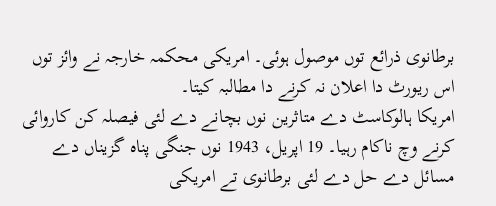برطانوی ذرائع توں موصول ہوئی۔ امریکی محکمہ خارجہ نے وائز توں اس ریورٹ دا اعلان نہ کرنے دا مطالبہ کيتا۔
امریکا ہالوکاسٹ دے متاثرین نوں بچانے دے لئی فیصلہ کن کاروائی کرنے وچ ناکام رہیا۔ 19 اپریل، 1943 نوں جنگی پناہ گزیناں دے مسائل دے حل دے لئی برطانوی تے امریکی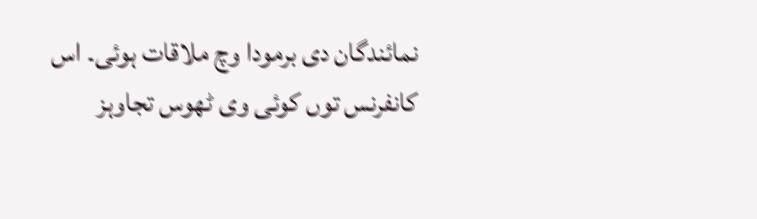نمائندگان دی برمودا وچ ملاقات ہوئی۔ اس کانفرنس توں کوئی وی ٹھوس تجاوہز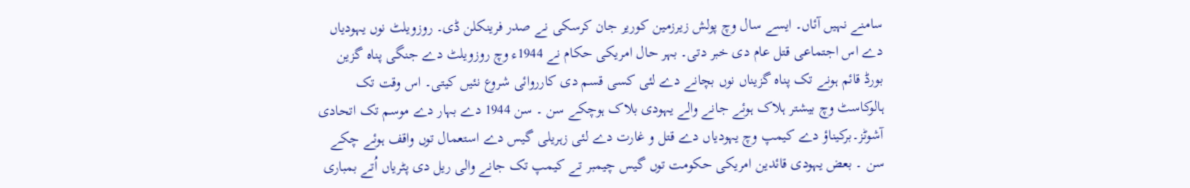سامنے نہيں آئاں۔ ايسے سال وچ پولش زیرزمین کوریر جان کرسکی نے صدر فرینکلن ڈی۔ روزویلٹ نوں یہودیاں دے اس اجتماعی قتل عام دی خبر دتی۔ بہر حال امریکی حکام نے 1944ء وچ روزویلٹ دے جنگی پناہ گزین بورڈ قائم ہونے تک پناہ گزیناں نوں بچانے دے لئی کسی قسم دی کارروائی شروع نئيں کيتی۔ اس وقت تک ہالوکاسٹ وچ بیشتر ہلاک ہوئے جانے والے یہودی بلاک ہوچکے سن ۔ سن 1944 دے بہار دے موسم تک اتحادی آشوٹز۔برکیناؤ دے کیمپ وچ یہودیاں دے قتل و غارت دے لئی زہریلی گیس دے استعمال توں واقف ہوئے چکے سن ۔ بعض یہودی قائدین امریکی حکومت توں گیس چیمبر تے کیمپ تک جانے والی ریل دی پٹریاں اُتے بمباری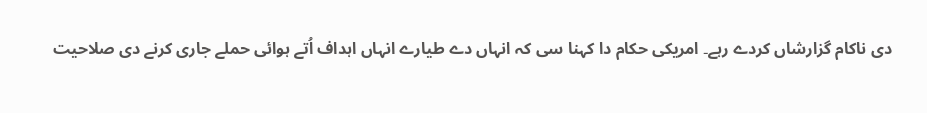دی ناکام گزارشاں کردے رہے۔ امریکی حکام دا کہنا سی کہ انہاں دے طیارے انہاں اہداف اُتے ہوائی حملے جاری کرنے دی صلاحیت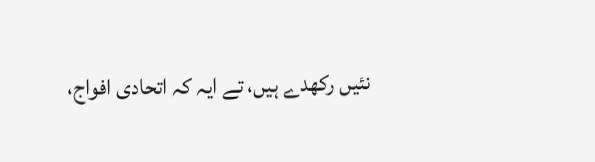نئيں رکھدے ہيں، تے ایہ کہ اتحادی افواج،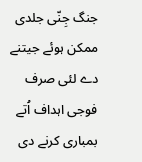جنگ جِنّی جلدی ممکن ہوئے جیتنے دے لئی صرف فوجی اہداف اُتے بمباری کرنے دی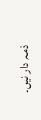ذمہ دار نيں۔